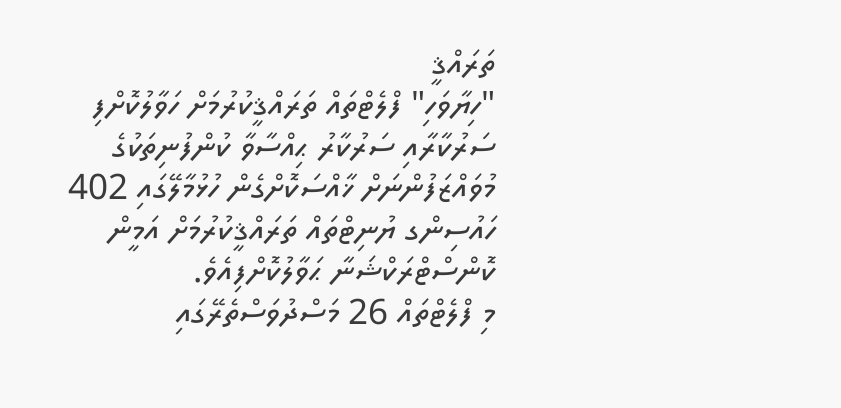ތަރައްޤީ
"ހިޔާވަހި" ފްލެޓްތައް ތަރައްޤީކުރުމަށް ހަވާލުކޮށްފި
ސަރުކާރާއި ސަރުކާރު ޙިއްސާވާ ކުންފުނިތަކުގެ މުވައްޒަފުންނަށް ޚާއްސަކޮށްގެން ހުޅުމާލޭގައި 402 ހައުސިންގ ޔުނިޓްތައް ތަރައްޤީކުރުމަށް އަމީން ކޮންސްޓްރަކްޝަނާ ޙަވާލުކޮށްފިއެވެ.
މި ފްލެޓްތައް 26 މަސްދުވަސްތެރޭގައި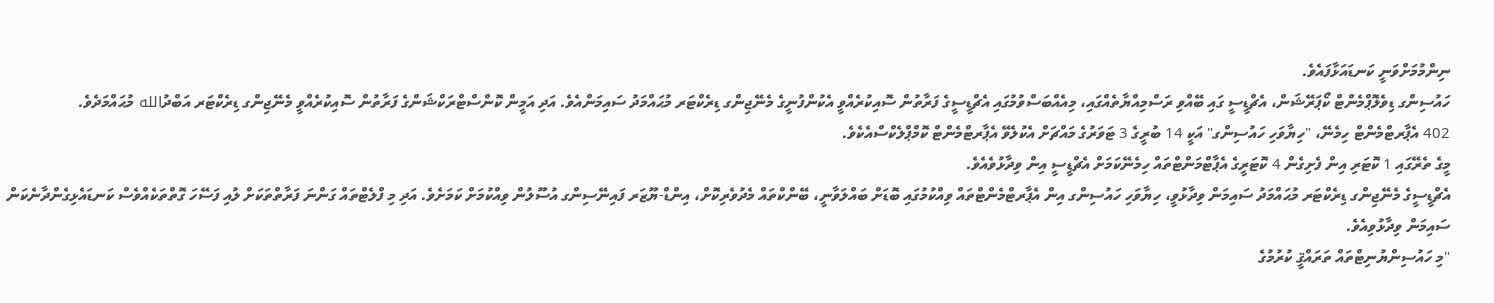ނިންމުމަށްވަނީ ކަނޑައަޅާފައެވެ.
ހައުސިންގ ޑިވެލޮޕްމެންޓް ކޯޕަރޭޝަން، އެޗްޑީސީ ގައި ބޭއްވި ރަސްމިއްޔާތެއްގައި، މިއެއްބަސްވުމުގައި އެޗްޑީސީގެ ފަރާތުން ސޮއިކުރެއްވީ އެކުންފުނީގެ މެނޭޖިންގ ޑިރެކްޓަރ މުޙައްމަދު ސައިމަންއެވެ. އަދި އަމީން ކޮންސްޓްރަކްޝަންގެ ފަރާތުން ސޮއިކުރެއްވީ މެނޭޖިންގ ޑިރެކްޓަރ އަބްދުالله މުޙައްމަދެވެ.
402 އެޕާރޓްމެންޓް ހިމެނޭ، "ހިޔާވަހި ހައުސިންގ" އަކީ 14 ބުރީގެ 3 ޓަވަރުގެ މައްޗަށް އެކުލެވޭ އެޕާރޓްމެންޓް ކޮމްޕްލެކްސްއެކެވެ.
މީގެ ތެރޭގައި 1 ކޮޓަރި އިން ފެށިގެން 4 ކޮޓަރީގެ އެޕާޓްމަންޓްތައް ހިމެނޭކަމަށް އެޗްޑީސީ އިން ވިދާޅުވެއެވެ.
އެޗްޑީސީގެ މެނޭޖިންގ ޑިރެކްޓަރ މުޙައްމަދު ސައިމަން ވިދާޅުވީ، ހިޔާވަހި ހައުސިންގ އިން އެޕާރޓްމެންޓްތައް ވިއްކުމުގައި ބޮޑަށް ބައްލަވާނީ، ބޭންކްތައް މެދުވެރިކޮށް، އިންޑް-ޔޫޒަރ ފައިނޭސިންގ އުސޫލުން ވިއްކުމަށް ކަމަށެވެ. އަދި މި ފްލެޓްތައް ގަންނަ ފަރާތްތަކަށް ލުއި ފަސޭހަ ގޮތްތަކެއްވެސް ކަނޑައެޅިގެންދާނެކަން ސައިމަން ވިދާޅުވިއެވެ.
"މި ހައުސިންޔުނިޓްތައް ތަރައްޤީ ކުރުމުގެ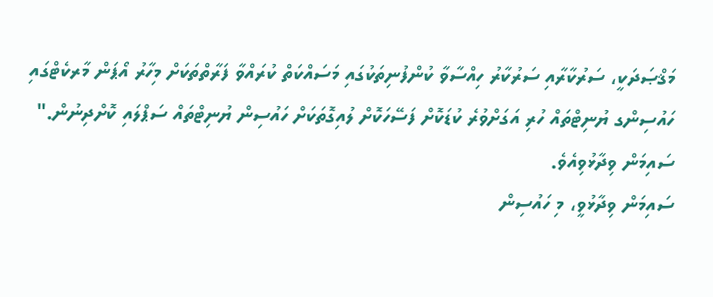މަޤްޞަދަކީ، ސަރުކާރާއި ސަރުކާރު ހިއްސާވާ ކުންފުނިތަކުގައި މަސައްކަތް ކުރައްވާ ފަރާތްތަކަށް މިހާރު އޯޕަން މާރކެޓްގައި ހައުސިންގ ޔުނިޓްތައް ހުރި އަގަށްވުރެ ކުޑަކޮށް ފަސޭހަކޮށް ލުއިގޮތަކަށް ހައުސިން ޔުނިޓްތައް ސަޕްލައި ކޮށްދިނުން." ސައިމަން ވިދާޅުވިއެވެ.
ސައިމަން ވިދާޅުވީ، މި ހައުސިން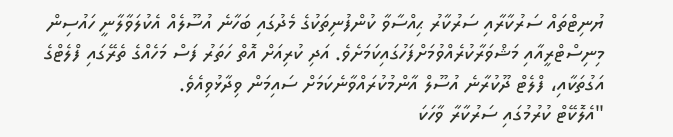ޔުނިޓްތައް ސަރުކާރާއި ސަރުކާރު ޙިއްސާވާ ކުންފުނިތަކުގެ މެދުގައި ބަހާނެ އުސޫލެއް އެކުލަވާލާނީ ހައުސިން މިނިސްޓްރީއާއި މަޝްވަރާކުރެއްވުމަށްފަހުގައިކަމަށެވެ. އަދި ކުރިއަށް އޮތް ހަތަރު ފަސް މަހެއްގެ ތެރޭގައި ފްލެޓްގެ އަގުތަކާއި، ފްލެޓް ދޫކުރާނެ އުސޫލް އާންމުކުރައްވާނެކަމަށް ސައިމަން ވިދާޅުވިއެވެ.
"އެލޮކޭޓް ކުރުމުގައި ސަރުކާރާ ވާހަކަ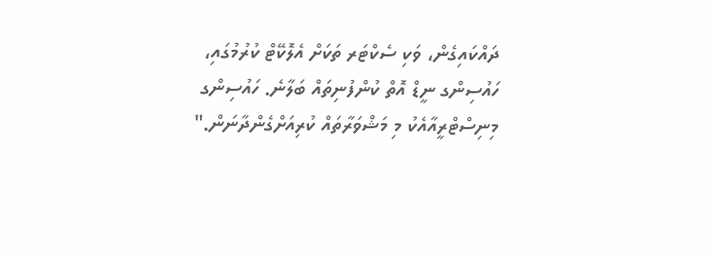ދައްކައިގެން، ވަކި ސެކްޓަރ ތަކަށް އެލޮކޭޓް ކުރުމުގައި، ހައުސިންގ ނީޑް އޮތް ކުންފުނިތައް ބަލާނެ. ހައުސިންގ މިނިސްޓްރީއާއެކު މި މަޝްވަރާތައް ކުރިއަށްގެންދާނަން."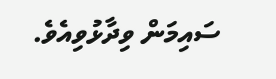ސައިމަން ވިދާޅުވިއެވެ.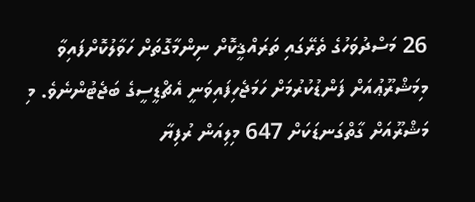26 މަސްދުވަހުގެ ތެރޭގައި ތަރައްޤީކޮށް ނިންމާގޮތަށް ހަވާލުކޮށްފައިވާ މިމަޝްރޫޢުއަށް ފަންޑުކުރުމަށް ހަމަޖެހިފައިވަނީ އެޗްޑީސީގެ ބަޖެޓުންނެވެ. މި މަޝްރޫއަށް ގާތްގަނޑަކަށް 647 މިލިއަން ރުފިޔާ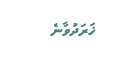ޚަރަދުވާނެ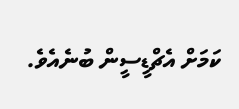ކަމަށް އެޗްޑީސީން ބުނެއެވެ.